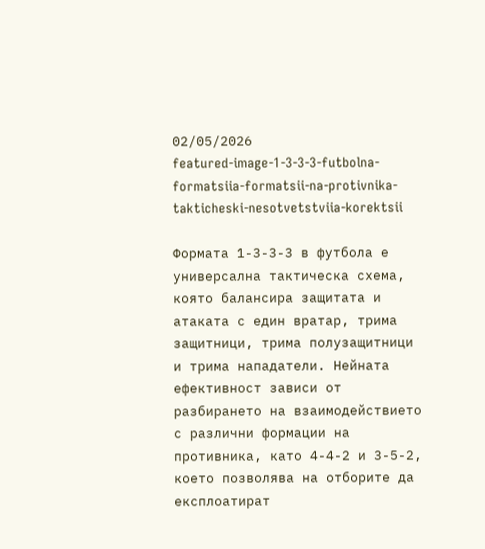02/05/2026
featured-image-1-3-3-3-futbolna-formatsiia-formatsii-na-protivnika-takticheski-nesotvetstviia-korektsii

Формата 1-3-3-3 в футбола е универсална тактическа схема, която балансира защитата и атаката с един вратар, трима защитници, трима полузащитници и трима нападатели. Нейната ефективност зависи от разбирането на взаимодействието с различни формации на противника, като 4-4-2 и 3-5-2, което позволява на отборите да експлоатират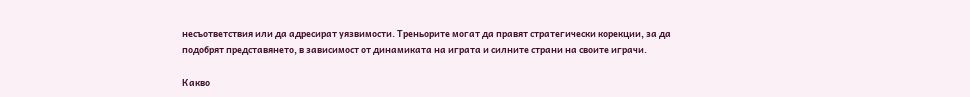несъответствия или да адресират уязвимости. Треньорите могат да правят стратегически корекции, за да подобрят представянето, в зависимост от динамиката на играта и силните страни на своите играчи.

Какво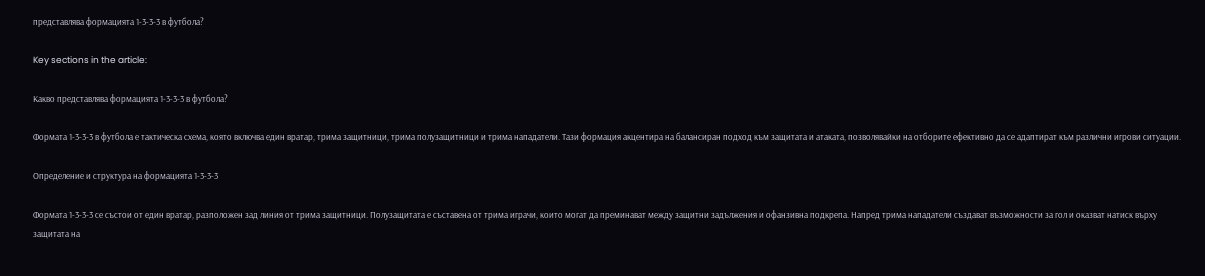представлява формацията 1-3-3-3 в футбола?

Key sections in the article:

Какво представлява формацията 1-3-3-3 в футбола?

Формата 1-3-3-3 в футбола е тактическа схема, която включва един вратар, трима защитници, трима полузащитници и трима нападатели. Тази формация акцентира на балансиран подход към защитата и атаката, позволявайки на отборите ефективно да се адаптират към различни игрови ситуации.

Определение и структура на формацията 1-3-3-3

Формата 1-3-3-3 се състои от един вратар, разположен зад линия от трима защитници. Полузащитата е съставена от трима играчи, които могат да преминават между защитни задължения и офанзивна подкрепа. Напред трима нападатели създават възможности за гол и оказват натиск върху защитата на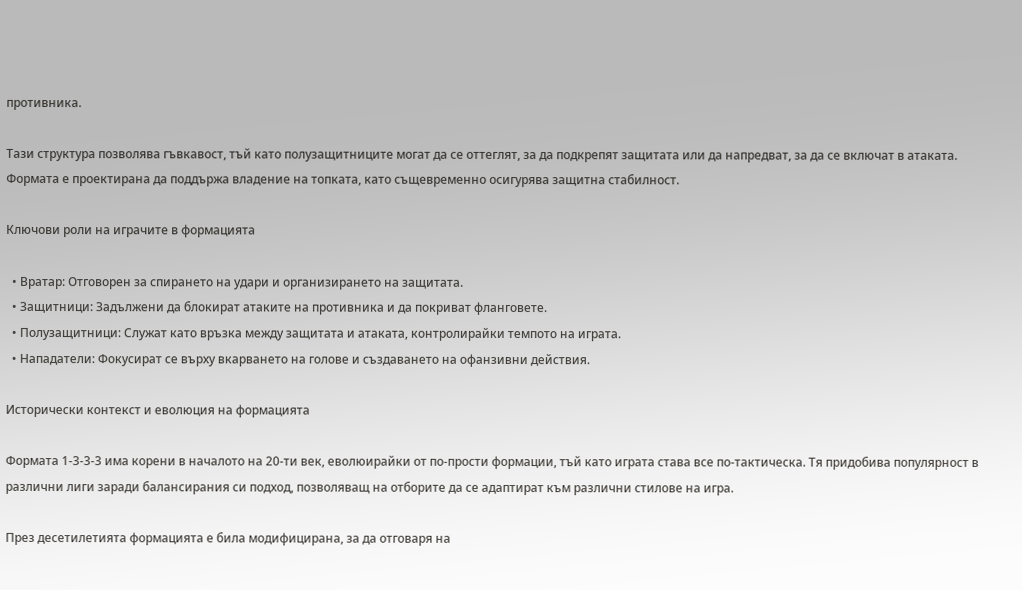противника.

Тази структура позволява гъвкавост, тъй като полузащитниците могат да се оттеглят, за да подкрепят защитата или да напредват, за да се включат в атаката. Формата е проектирана да поддържа владение на топката, като същевременно осигурява защитна стабилност.

Ключови роли на играчите в формацията

  • Вратар: Отговорен за спирането на удари и организирането на защитата.
  • Защитници: Задължени да блокират атаките на противника и да покриват фланговете.
  • Полузащитници: Служат като връзка между защитата и атаката, контролирайки темпото на играта.
  • Нападатели: Фокусират се върху вкарването на голове и създаването на офанзивни действия.

Исторически контекст и еволюция на формацията

Формата 1-3-3-3 има корени в началото на 20-ти век, еволюирайки от по-прости формации, тъй като играта става все по-тактическа. Тя придобива популярност в различни лиги заради балансирания си подход, позволяващ на отборите да се адаптират към различни стилове на игра.

През десетилетията формацията е била модифицирана, за да отговаря на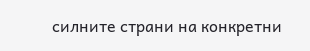силните страни на конкретни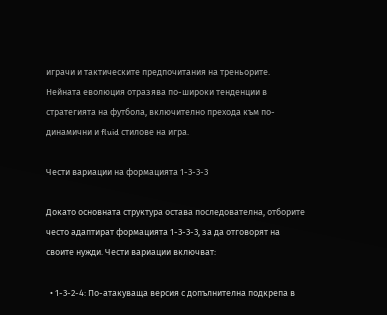играчи и тактическите предпочитания на треньорите. Нейната еволюция отразява по-широки тенденции в стратегията на футбола, включително прехода към по-динамични и fluid стилове на игра.

Чести вариации на формацията 1-3-3-3

Докато основната структура остава последователна, отборите често адаптират формацията 1-3-3-3, за да отговорят на своите нужди. Чести вариации включват:

  • 1-3-2-4: По-атакуваща версия с допълнителна подкрепа в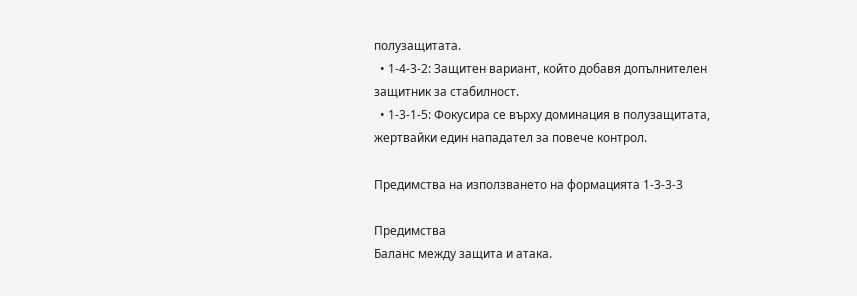полузащитата.
  • 1-4-3-2: Защитен вариант, който добавя допълнителен защитник за стабилност.
  • 1-3-1-5: Фокусира се върху доминация в полузащитата, жертвайки един нападател за повече контрол.

Предимства на използването на формацията 1-3-3-3

Предимства
Баланс между защита и атака.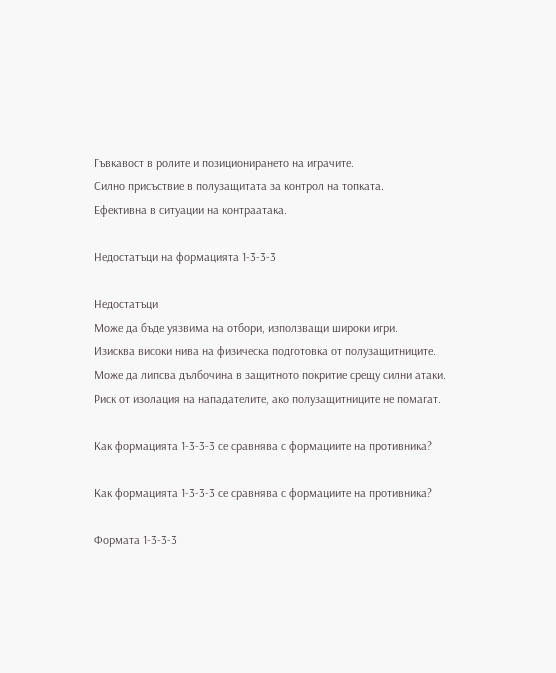Гъвкавост в ролите и позиционирането на играчите.
Силно присъствие в полузащитата за контрол на топката.
Ефективна в ситуации на контраатака.

Недостатъци на формацията 1-3-3-3

Недостатъци
Може да бъде уязвима на отбори, използващи широки игри.
Изисква високи нива на физическа подготовка от полузащитниците.
Може да липсва дълбочина в защитното покритие срещу силни атаки.
Риск от изолация на нападателите, ако полузащитниците не помагат.

Как формацията 1-3-3-3 се сравнява с формациите на противника?

Как формацията 1-3-3-3 се сравнява с формациите на противника?

Формата 1-3-3-3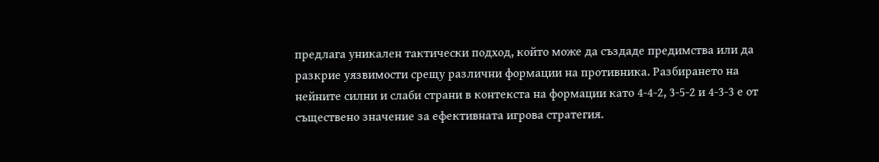предлага уникален тактически подход, който може да създаде предимства или да разкрие уязвимости срещу различни формации на противника. Разбирането на нейните силни и слаби страни в контекста на формации като 4-4-2, 3-5-2 и 4-3-3 е от съществено значение за ефективната игрова стратегия.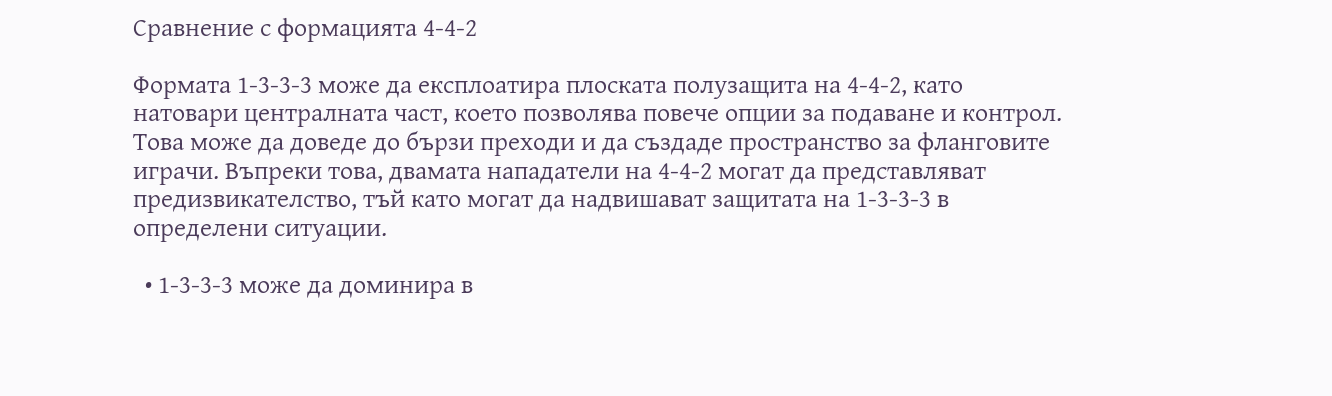Сравнение с формацията 4-4-2

Формата 1-3-3-3 може да експлоатира плоската полузащита на 4-4-2, като натовари централната част, което позволява повече опции за подаване и контрол. Това може да доведе до бързи преходи и да създаде пространство за фланговите играчи. Въпреки това, двамата нападатели на 4-4-2 могат да представляват предизвикателство, тъй като могат да надвишават защитата на 1-3-3-3 в определени ситуации.

  • 1-3-3-3 може да доминира в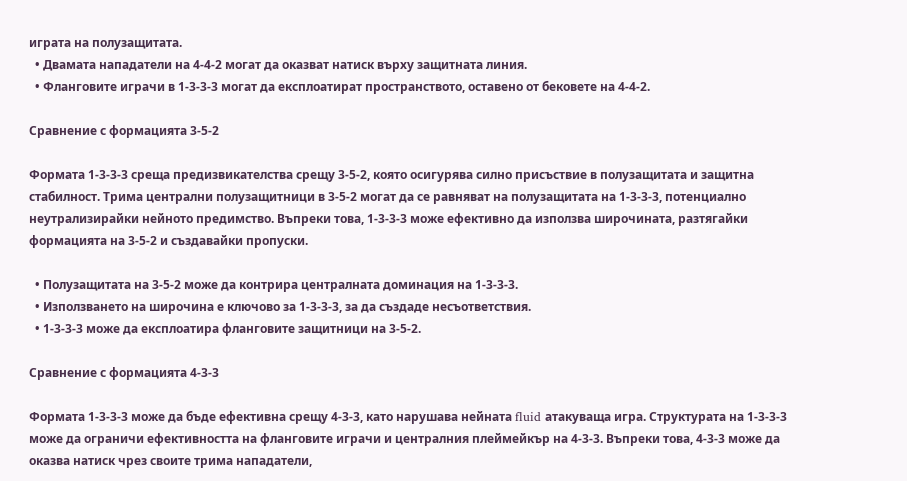играта на полузащитата.
  • Двамата нападатели на 4-4-2 могат да оказват натиск върху защитната линия.
  • Фланговите играчи в 1-3-3-3 могат да експлоатират пространството, оставено от бековете на 4-4-2.

Сравнение с формацията 3-5-2

Формата 1-3-3-3 среща предизвикателства срещу 3-5-2, която осигурява силно присъствие в полузащитата и защитна стабилност. Трима централни полузащитници в 3-5-2 могат да се равняват на полузащитата на 1-3-3-3, потенциално неутрализирайки нейното предимство. Въпреки това, 1-3-3-3 може ефективно да използва широчината, разтягайки формацията на 3-5-2 и създавайки пропуски.

  • Полузащитата на 3-5-2 може да контрира централната доминация на 1-3-3-3.
  • Използването на широчина е ключово за 1-3-3-3, за да създаде несъответствия.
  • 1-3-3-3 може да експлоатира фланговите защитници на 3-5-2.

Сравнение с формацията 4-3-3

Формата 1-3-3-3 може да бъде ефективна срещу 4-3-3, като нарушава нейната fluid атакуваща игра. Структурата на 1-3-3-3 може да ограничи ефективността на фланговите играчи и централния плеймейкър на 4-3-3. Въпреки това, 4-3-3 може да оказва натиск чрез своите трима нападатели,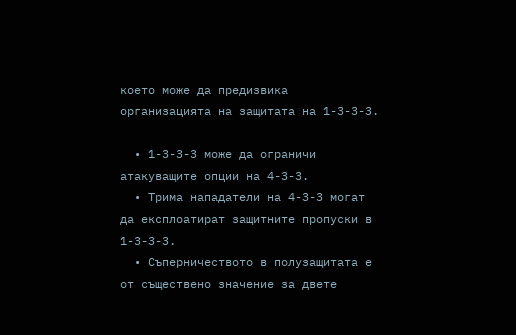което може да предизвика организацията на защитата на 1-3-3-3.

  • 1-3-3-3 може да ограничи атакуващите опции на 4-3-3.
  • Трима нападатели на 4-3-3 могат да експлоатират защитните пропуски в 1-3-3-3.
  • Съперничеството в полузащитата е от съществено значение за двете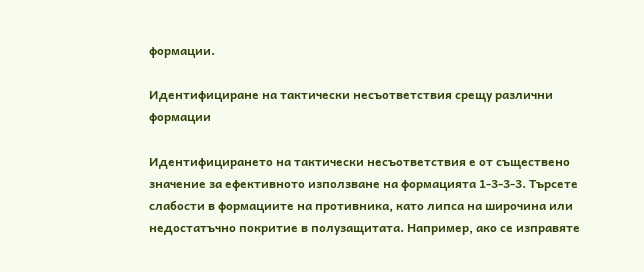формации.

Идентифициране на тактически несъответствия срещу различни формации

Идентифицирането на тактически несъответствия е от съществено значение за ефективното използване на формацията 1-3-3-3. Търсете слабости в формациите на противника, като липса на широчина или недостатъчно покритие в полузащитата. Например, ако се изправяте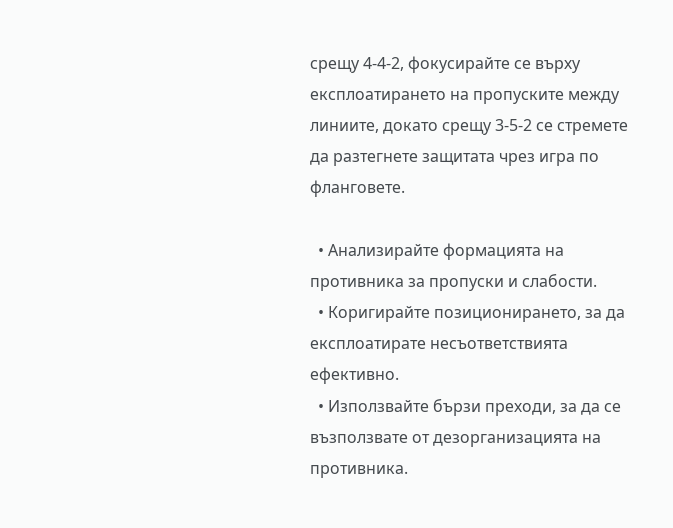срещу 4-4-2, фокусирайте се върху експлоатирането на пропуските между линиите, докато срещу 3-5-2 се стремете да разтегнете защитата чрез игра по фланговете.

  • Анализирайте формацията на противника за пропуски и слабости.
  • Коригирайте позиционирането, за да експлоатирате несъответствията ефективно.
  • Използвайте бързи преходи, за да се възползвате от дезорганизацията на противника.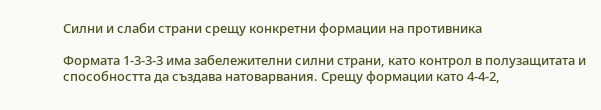Силни и слаби страни срещу конкретни формации на противника

Формата 1-3-3-3 има забележителни силни страни, като контрол в полузащитата и способността да създава натоварвания. Срещу формации като 4-4-2,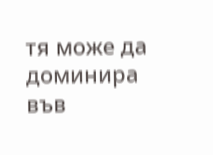тя може да доминира във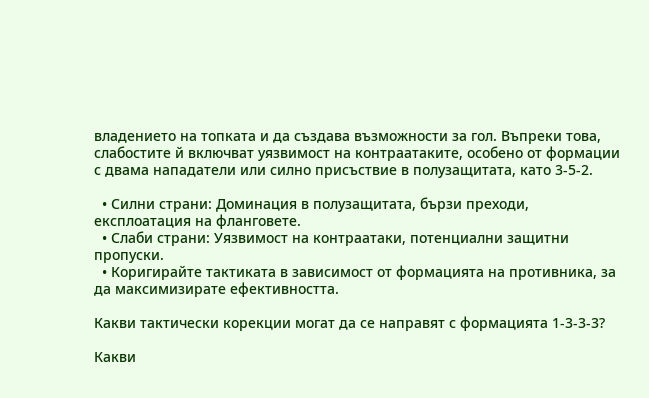владението на топката и да създава възможности за гол. Въпреки това, слабостите й включват уязвимост на контраатаките, особено от формации с двама нападатели или силно присъствие в полузащитата, като 3-5-2.

  • Силни страни: Доминация в полузащитата, бързи преходи, експлоатация на фланговете.
  • Слаби страни: Уязвимост на контраатаки, потенциални защитни пропуски.
  • Коригирайте тактиката в зависимост от формацията на противника, за да максимизирате ефективността.

Какви тактически корекции могат да се направят с формацията 1-3-3-3?

Какви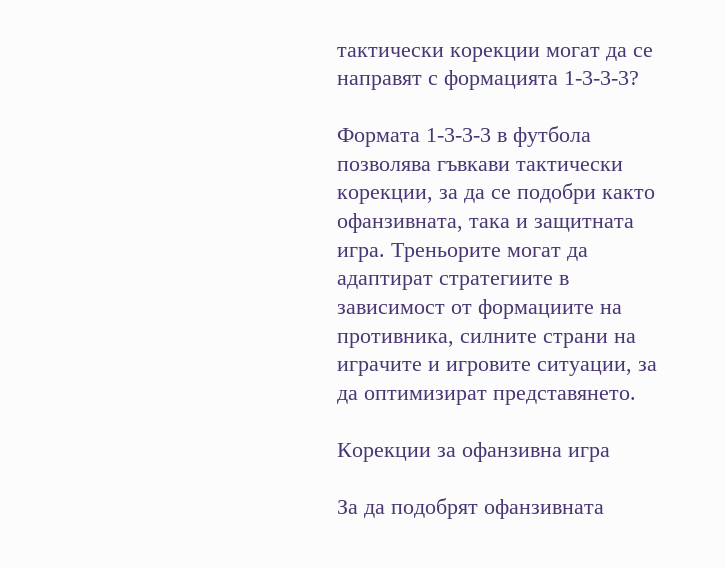тактически корекции могат да се направят с формацията 1-3-3-3?

Формата 1-3-3-3 в футбола позволява гъвкави тактически корекции, за да се подобри както офанзивната, така и защитната игра. Треньорите могат да адаптират стратегиите в зависимост от формациите на противника, силните страни на играчите и игровите ситуации, за да оптимизират представянето.

Корекции за офанзивна игра

За да подобрят офанзивната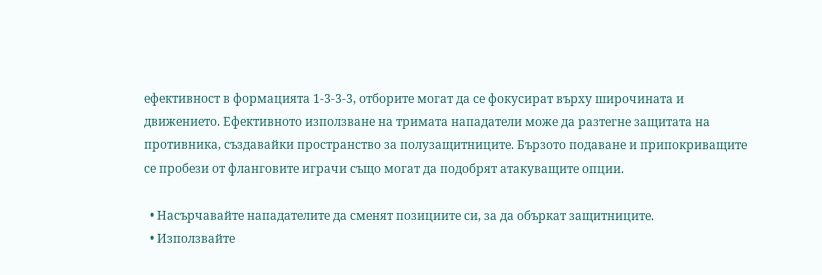ефективност в формацията 1-3-3-3, отборите могат да се фокусират върху широчината и движението. Ефективното използване на тримата нападатели може да разтегне защитата на противника, създавайки пространство за полузащитниците. Бързото подаване и припокриващите се пробези от фланговите играчи също могат да подобрят атакуващите опции.

  • Насърчавайте нападателите да сменят позициите си, за да объркат защитниците.
  • Използвайте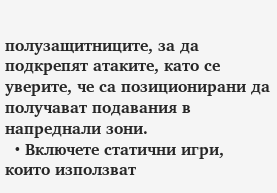полузащитниците, за да подкрепят атаките, като се уверите, че са позиционирани да получават подавания в напреднали зони.
  • Включете статични игри, които използват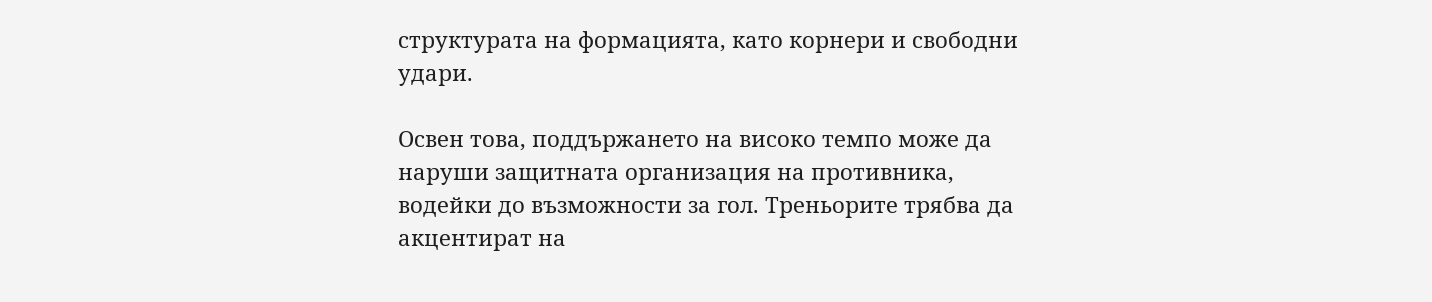структурата на формацията, като корнери и свободни удари.

Освен това, поддържането на високо темпо може да наруши защитната организация на противника, водейки до възможности за гол. Треньорите трябва да акцентират на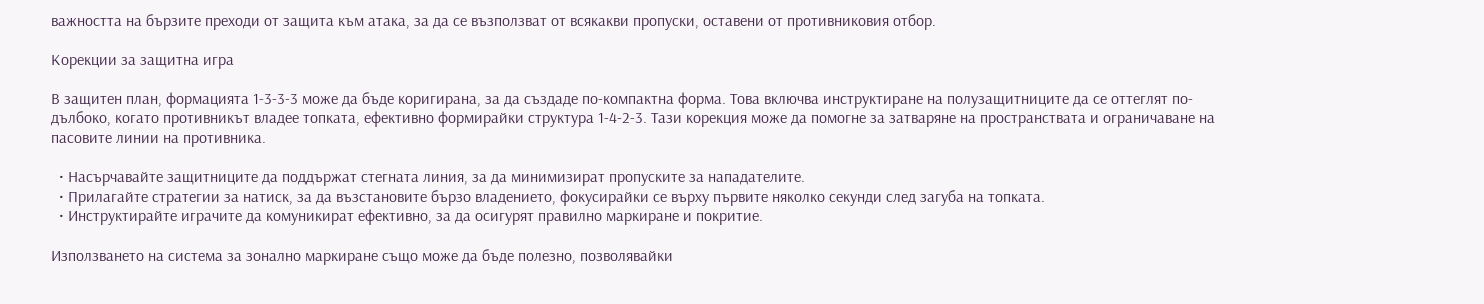важността на бързите преходи от защита към атака, за да се възползват от всякакви пропуски, оставени от противниковия отбор.

Корекции за защитна игра

В защитен план, формацията 1-3-3-3 може да бъде коригирана, за да създаде по-компактна форма. Това включва инструктиране на полузащитниците да се оттеглят по-дълбоко, когато противникът владее топката, ефективно формирайки структура 1-4-2-3. Тази корекция може да помогне за затваряне на пространствата и ограничаване на пасовите линии на противника.

  • Насърчавайте защитниците да поддържат стегната линия, за да минимизират пропуските за нападателите.
  • Прилагайте стратегии за натиск, за да възстановите бързо владението, фокусирайки се върху първите няколко секунди след загуба на топката.
  • Инструктирайте играчите да комуникират ефективно, за да осигурят правилно маркиране и покритие.

Използването на система за зонално маркиране също може да бъде полезно, позволявайки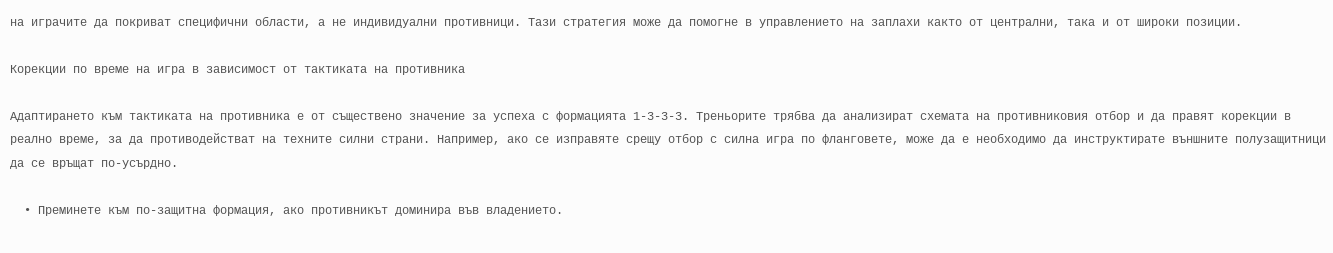на играчите да покриват специфични области, а не индивидуални противници. Тази стратегия може да помогне в управлението на заплахи както от централни, така и от широки позиции.

Корекции по време на игра в зависимост от тактиката на противника

Адаптирането към тактиката на противника е от съществено значение за успеха с формацията 1-3-3-3. Треньорите трябва да анализират схемата на противниковия отбор и да правят корекции в реално време, за да противодействат на техните силни страни. Например, ако се изправяте срещу отбор с силна игра по фланговете, може да е необходимо да инструктирате външните полузащитници да се връщат по-усърдно.

  • Преминете към по-защитна формация, ако противникът доминира във владението.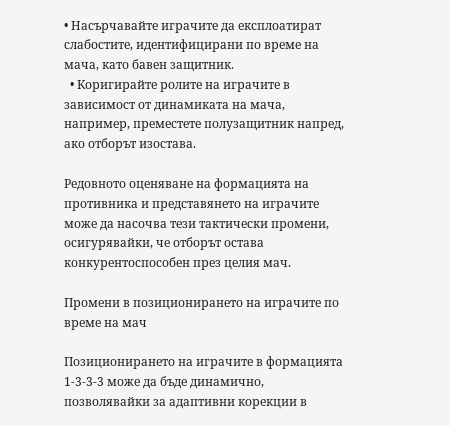• Насърчавайте играчите да експлоатират слабостите, идентифицирани по време на мача, като бавен защитник.
  • Коригирайте ролите на играчите в зависимост от динамиката на мача, например, преместете полузащитник напред, ако отборът изостава.

Редовното оценяване на формацията на противника и представянето на играчите може да насочва тези тактически промени, осигурявайки, че отборът остава конкурентоспособен през целия мач.

Промени в позиционирането на играчите по време на мач

Позиционирането на играчите в формацията 1-3-3-3 може да бъде динамично, позволявайки за адаптивни корекции в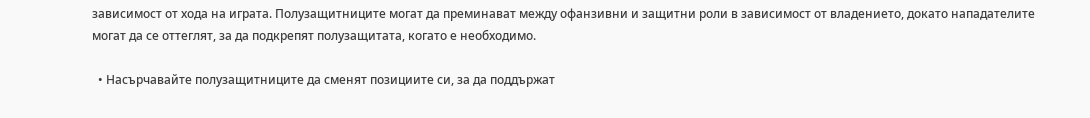зависимост от хода на играта. Полузащитниците могат да преминават между офанзивни и защитни роли в зависимост от владението, докато нападателите могат да се оттеглят, за да подкрепят полузащитата, когато е необходимо.

  • Насърчавайте полузащитниците да сменят позициите си, за да поддържат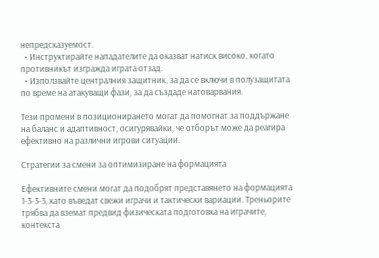непредсказуемост.
  • Инструктирайте нападателите да оказват натиск високо, когато противникът изгражда играта отзад.
  • Използвайте централния защитник, за да се включи в полузащитата по време на атакуващи фази, за да създаде натоварвания.

Тези промени в позиционирането могат да помогнат за поддържане на баланс и адаптивност, осигурявайки, че отборът може да реагира ефективно на различни игрови ситуации.

Стратегии за смени за оптимизиране на формацията

Ефективните смени могат да подобрят представянето на формацията 1-3-3-3, като въведат свежи играчи и тактически вариации. Треньорите трябва да вземат предвид физическата подготовка на играчите, контекста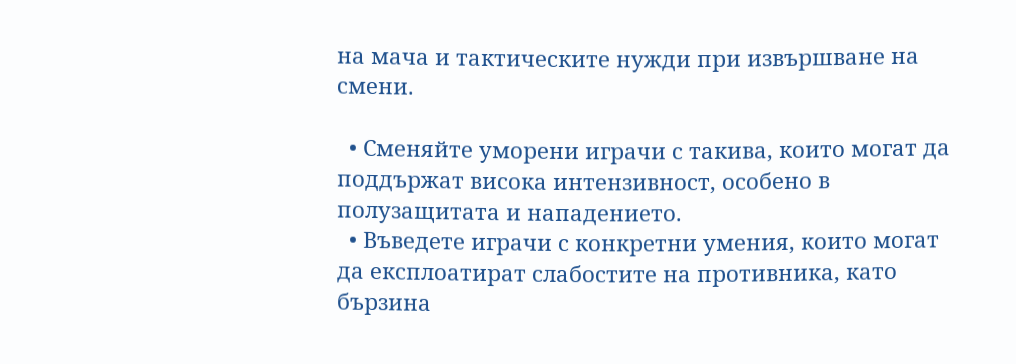на мача и тактическите нужди при извършване на смени.

  • Сменяйте уморени играчи с такива, които могат да поддържат висока интензивност, особено в полузащитата и нападението.
  • Въведете играчи с конкретни умения, които могат да експлоатират слабостите на противника, като бързина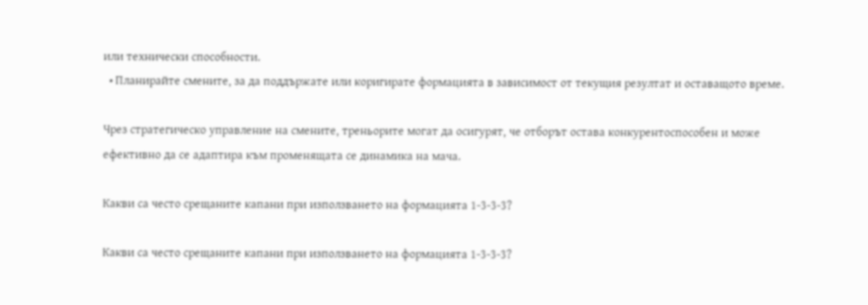или технически способности.
  • Планирайте смените, за да поддържате или коригирате формацията в зависимост от текущия резултат и оставащото време.

Чрез стратегическо управление на смените, треньорите могат да осигурят, че отборът остава конкурентоспособен и може ефективно да се адаптира към променящата се динамика на мача.

Какви са често срещаните капани при използването на формацията 1-3-3-3?

Какви са често срещаните капани при използването на формацията 1-3-3-3?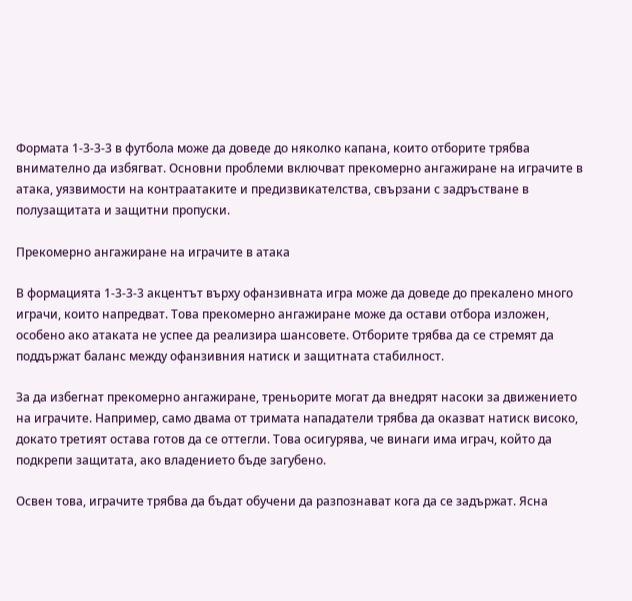Формата 1-3-3-3 в футбола може да доведе до няколко капана, които отборите трябва внимателно да избягват. Основни проблеми включват прекомерно ангажиране на играчите в атака, уязвимости на контраатаките и предизвикателства, свързани с задръстване в полузащитата и защитни пропуски.

Прекомерно ангажиране на играчите в атака

В формацията 1-3-3-3 акцентът върху офанзивната игра може да доведе до прекалено много играчи, които напредват. Това прекомерно ангажиране може да остави отбора изложен, особено ако атаката не успее да реализира шансовете. Отборите трябва да се стремят да поддържат баланс между офанзивния натиск и защитната стабилност.

За да избегнат прекомерно ангажиране, треньорите могат да внедрят насоки за движението на играчите. Например, само двама от тримата нападатели трябва да оказват натиск високо, докато третият остава готов да се оттегли. Това осигурява, че винаги има играч, който да подкрепи защитата, ако владението бъде загубено.

Освен това, играчите трябва да бъдат обучени да разпознават кога да се задържат. Ясна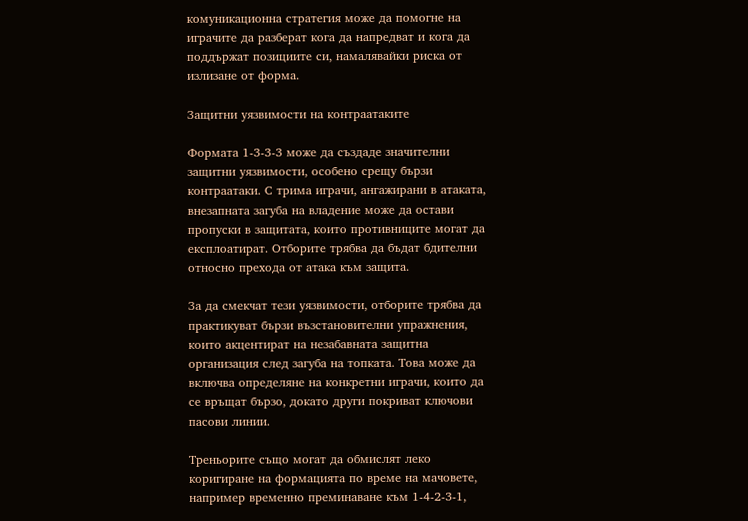комуникационна стратегия може да помогне на играчите да разберат кога да напредват и кога да поддържат позициите си, намалявайки риска от излизане от форма.

Защитни уязвимости на контраатаките

Формата 1-3-3-3 може да създаде значителни защитни уязвимости, особено срещу бързи контраатаки. С трима играчи, ангажирани в атаката, внезапната загуба на владение може да остави пропуски в защитата, които противниците могат да експлоатират. Отборите трябва да бъдат бдителни относно прехода от атака към защита.

За да смекчат тези уязвимости, отборите трябва да практикуват бързи възстановителни упражнения, които акцентират на незабавната защитна организация след загуба на топката. Това може да включва определяне на конкретни играчи, които да се връщат бързо, докато други покриват ключови пасови линии.

Треньорите също могат да обмислят леко коригиране на формацията по време на мачовете, например временно преминаване към 1-4-2-3-1,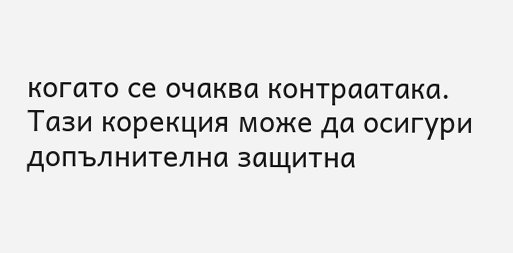когато се очаква контраатака. Тази корекция може да осигури допълнителна защитна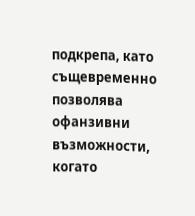подкрепа, като същевременно позволява офанзивни възможности, когато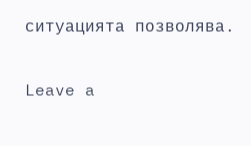ситуацията позволява.

Leave a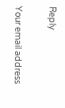Reply

Your email address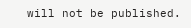will not be published.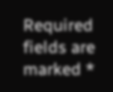Required fields are marked *